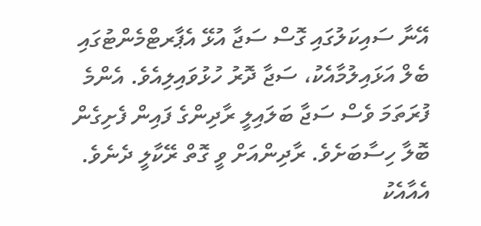އޭނާ ސައިކަލުގައި ގޮސް ސަޖާ އުޅޭ އެޕާރޓްމެންޓުގައި ބެލް އަޅައިލުމާއެކު، ސަޖާ ދޮރު ހުޅުވައިލިއެވެ. އެންމެ ފުރަތަމަ ވެސް ސަޖާ ބަލައިލީ ރާދިންގެ ފައިން ފެށިގެން ބޮލާ ހިސާބަށެވެ. ރާދިންއަށް ވީ ގޮތް ރޭކާލީ ދެނެވެ.
އެއާއެކު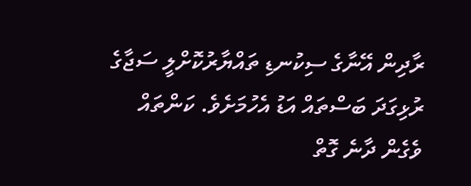ރާދިން އޭނާގެ ސިކުނޑި ތައްޔާރުކޮށްލީ ސަޖާގެ ރުޅިގަދަ ބަސްތައް އަޑު އެހުމަށެވެ. ކަންތައް ވެގެން ދާނެ ގޮތް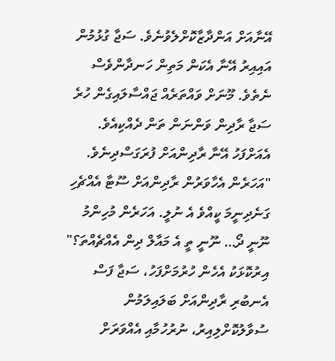އޭނާއަށް އަންދާޒާކޮށްލެވުނެވެ. ސަޖާ ގުޅުމުން އައިއިރު އޭނާ އެކަން މަތިން ހަނދާންވެސް ނެތެވެ. މޫނަށް ވައްތަރެއް ޖައްސާލައިގެން ހުރެ ސަޖާ ރާދިން ވަންނަން ތަން ދެއްކިއެވެ. އެއަށްފަހު އޭނާ ރާދިންއަށް ފުރަގަސްދިނެވެ.
"އަހަރެން އެހާވަރުން ރާދިންއަށް ސޫޓާ އެއްޗެހި ގަނެދިނީމަ ކީއްވެ އެ ނުލީ. އަހަރެން މުހިންމު ނޫނީ ދޯ… ނޫނީ ތީ އެ މައާލް ދިން އެއްޗެއްތަ؟" އިރުކޮޅަކު އެހެން ހުރުމަށްފަހު، ސަޖާ ފަސް އެނބުރި ރާދިންއަށް ބަލައިލަމުން ސުވާލުކޮށްލިއިރު، ނުރުހުމާއި އެއްވަރަށް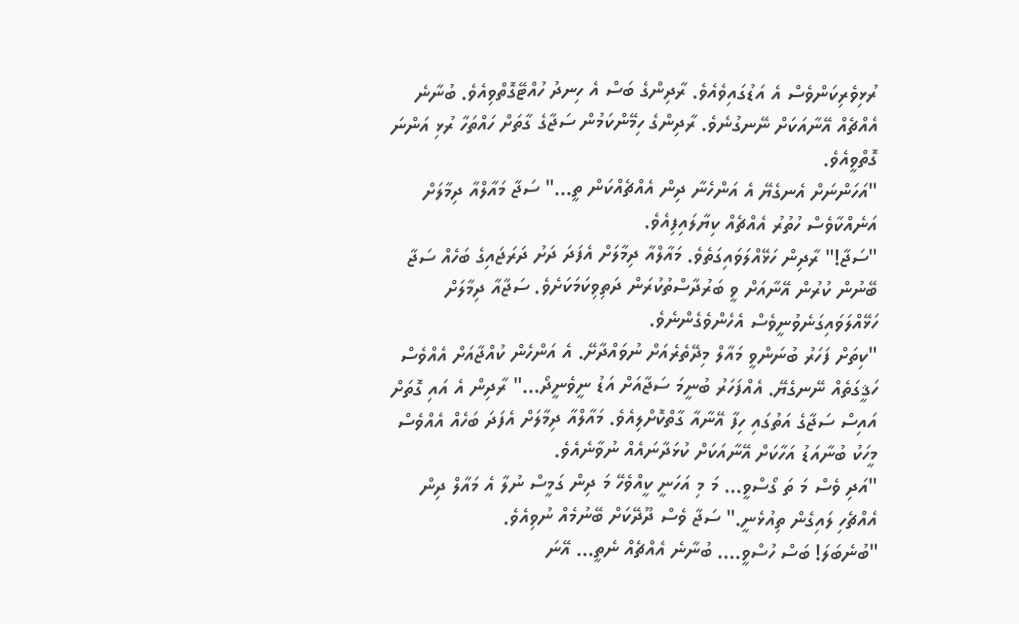ރުޅިވެރިކަންވެސް އެ އަޑުގައިވެއެވެ. ރާދިންގެ ބަސް އެ ހިނދު ހުއްޓޭގޮތްވިއެވެ. ބުނާނެ އެއްޗެއް އޭނާއަކަށް ނޭނގުނެވެ. ރާދިންގެ ހިމޭންކަމުން ސަޖާގެ ގާތަށް ހައްތަހާ ރުޅި އަންނަ ގޮތްވީއެވެ.
"އަހަންނަށް އެނގެޔޭ އެ އަންހެނާ ދިން އެއްޗެއްކަން ތީ…" ސަޖާ މައާލްއާ ދިމާލަށް އަނެއްކާވެސް ހުތުރު އެއްޗެއް ކިޔާލައިފިއެވެ.
"ސަޖާ!" ރާދިން ހަޅޭއްލަވައިގަތެވެ. މައާލްއާ ދިމާލަށް އެފަދަ ދަށު ދަރަޖައިގެ ބަހެއް ސަޖާ ބޭނުން ކުރުން އޭނާއަށް ވީ ބަރުދާސްތުކުރަން ދަތިވިކަމަކަށެވެ. ސަޖާއާ ދިމާލަށް ހަޅޭއްލަވައިގަނެވުނީވެސް އެހެންވެގެންނެވެ.
"ކިތަށް ފަހަރު ބުނަންވީ މައާލް މިދޭތެރެއަށް ނުވައްދާށޭ. އެ އަންހެން ކުއްޖާއަށް އެއްވެސް ހަޤީގަތެއް ނޭނގެޔޭ. އެއްފަހަރު ބުނީމަ ސަޖާއަށް އަޑު ނީވެނީދޯ…" ރާދިން އެ އައި ގޮތަށް އައިސް ސަޖާގެ އަތުގައި ހިފާ އޭނާއާ ގާތްކޮށްލިއެވެ. މައާލްއާ ދިމާލަށް އެފަދަ ބަހެއް އެއްވެސް މީހަކު ބުނާއަޑު އަހާކަށް އޭނާއަކަށް ކުޅަދާނައެއް ނުވާނެއެވެ.
"އަދި ވެސް މަ ތަ ގޯސްވީ… މަ މި އަހަނީ ކީއްވެހޭ މަ ދިން ގަމީސް ނުލާ އެ މައާލް ދިން އެއްޗެހި ލައިގެން ތިއުޅެނީ." ސަޖާ ވެސް ދޫދޭކަށް ބޭނުމެއް ނުވިއެވެ.
"ބުނެބަލަ! ބަސް ހުސްވީ…. ބުނާނެ އެއްޗެއް ނެތީ… އޭނަ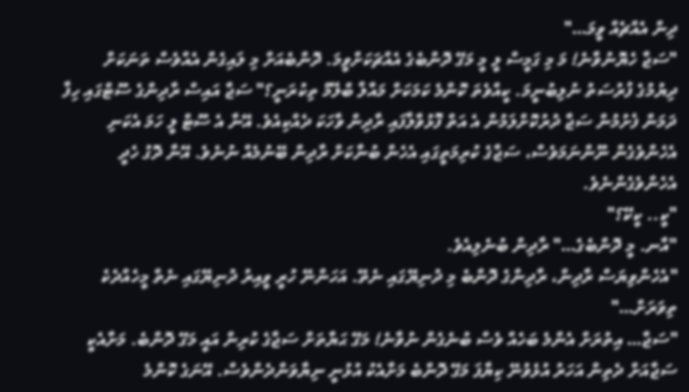ދިން އެއްޗެއް ވީމަ…"
"ސަޖާ ހެޔޮނުވާނެ! މަ މި ގަމީސް ލީ މީ މަގޭ ދޮންބެގެ އެއްޗަކަށްވީމަ. ދޮންބެއަށް މި ލައިގެން އެއްވެސް ތަނަކަށް ދިޔުމުގެ ފުރުސަތު ނުލިބުނީމަ. ކީއްވެތަ ކޮންމެ ކަމަކަށް މައާލް ބްލޭމް ތިކުރަނީ؟" ސަޖާ އައިސް ރާދިންގެ ސޫޓްގައި ހިފާ ދަމަން ފެށުމުން ސަޖާ ދުރުކޮށްލަމުން އެ އަތް ފޮޅުވާލާފައި ރާދިން ވާހަކަ ދެއްކިއެވެ. އޭނާ އެ ސޫޓް ލީ ހަމަ އެކަނި އެހެންވެގެން ނޫންނަމަވެސް، ސަޖާގެ ކުރިމަތީގައި އެހެން ބުނާކަށް ރާދިން ބޭނުމެއް ނުނެވެ. އޭނާ ދޮގު ހެދީ އެހެންވެގެންނެވެ.
"ކީ.. ކީކޭ؟"
"އާނ. މީ ދޮންބެގެ…" ރާދިން ބުނެލިއެވެ.
"އެހެންވިޔަސް ރާދިން، ރާދިންގެ ދޮންބެ މި ދުނިޔޭގައި ނެތޭ. އަހަންނޭ ހުރީ ވީއިރު ދުނިޔޭގައި ނެތް މީހެއްދެކެ ތިވަރަށް…"
"ސަޖާ… އިތުރަށް އެންމެ ބަހެއް ވެސް ބުނެގެން ނުވާނެ! މަގޭ ޙަޔާތަށް ސަޖާގެ ކުރިން އައީ މަގޭ ދޮންބެ. މަށާއެކީ ސަޖާއަށް ދެތިން އަހަރު އުޅެވުނޭ ކިޔާފަ މަގޭ ދޮންބެ މަށާއެކު އުޅުނީ ނިޔާވަންދެންވެސް. އޭނަގެ ކޮންމެ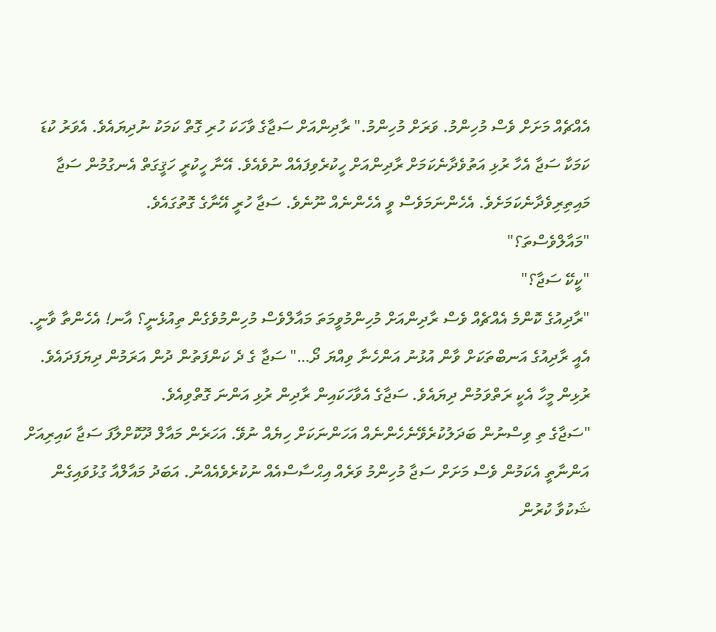އެއްޗެއް މަށަށް ވެސް މުހިންމު. ވަރަށް މުހިންމު." ރާދިންއަށް ސަޖާގެ ވާހަކަ ހުރި ގޮތް ކަމަކު ނުދިޔައެވެ. އެވަރު ކުޑަ ކަމަކާ ސަޖާ އެހާ ރުޅި އަތުވެދާނެކަމަށް ރާދިންއަށް ހީކުރެވިފައެއް ނުވެއެވެ. އޭނާ ހީކުރީ ހަޤީގަތް އެނގުމުން ސަޖާ މައިތިރިވެދާނެކަމަށެވެ. އެހެންނަމަވެސް ވީ އެހެންނެއް ނޫނެވެ. ސަޖާ ހުރީ އޭނާގެ ގޮތުގައެވެ.
"މައާލްވެސްތަ؟"
"ކީކޭ ސަޖާ؟"
"ރާދިއުގެ ކޮންމެ އެއްޗެއް ވެސް ރާދިންއަށް މުހިންމުވީމަތަ މައާލްވެސް މުހިންމުވެގެން ތިއުޅެނީ؟ އާނ! އެހެންތާ ވާނީ. އެއީ ރާދިއުގެ އަނބްތަކަށް ވާން އުޅުނު އަންހެނާ ވިއްޔަ ދޯ…" ސަޖާ ގެ ދެ ކަންފަތުން ދުން އަރަމުން ދިޔަފަދައެވެ. ރުޅިން މީހާ އެކީ ރަތްވަމުން ދިޔައެވެ. ސަޖާގެ އެވާހަކައިން ރާދިން ރުޅި އަންނަ ގޮތްވިއެވެ.
"ސަޖާގެ ތި ވިސްނުން ބަދަލުކުރެވޭނެހެންނެއް އަހަންނަކަށް ހިޔެއް ނުވޭ. އަހަރެން މައާލް ދޫކޮށްލާފަ ސަޖާ ކައިރިއަށް އަންނާތީ އެކަމުން ވެސް މަށަށް ސަޖާ މުހިންމު ވަރެއް އިޙްސާސްއެއް ނުކުރެވެއެއްނު. އަބަދު މައާލްއާ ގުޅުވައިގެން ޝަކުވާ ކުރުން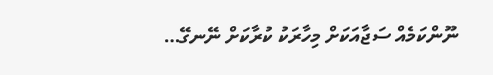ނޫންކަމެއް ސަޖާއަކަށް މިހާރަކު ކުރާކަށް ނޭނގޭ…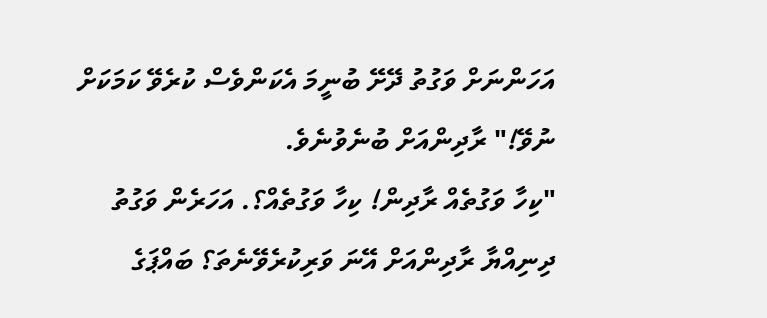އަހަންނަށް ވަގުތު ދޭށޭ ބުނީމަ އެކަންވެސް ކުރެވޭ ކަމަކަށް ނުވޭ!" ރާދިންއަށް ބުނެވުނެވެ.
"ކިހާ ވަގުތެއް ރާދިން! ކިހާ ވަގުތެއް؟. އަހަރެން ވަގުތު ދިނިއްޔާ ރާދިންއަށް އޭނަ ވަރިކުރެވޭނެތަ؟ ބައްޕަގެ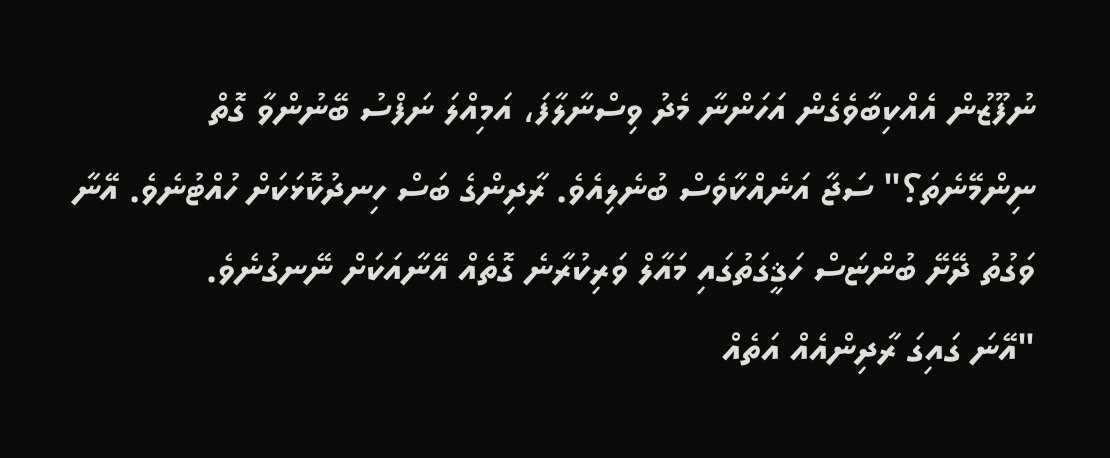ނުފޫޒުން އެއްކިބާވެގެން އަހަންނާ މެދު ވިސްނާލާފަ، އަމިއްލަ ނަފްސު ބޭނުންވާ ގޮތް ނިންމޭނެތަ؟" ސަޖާ އަނެއްކާވެސް ބުނެލިއެވެ. ރާދިންގެ ބަސް ހިނދުކޮޅަކަށް ހުއްޓުނެވެ. އޭނާ ވަގުތު ދޭށޭ ބުންޏަސް ހަޤީގަތުގައި މައާލް ވަރިކުރާނެ ގޮތެއް އޭނާއަކަށް ނޭނގުނެވެ.
"އޭނަ ގައިގަ ރާދިންއެއް އަތެއް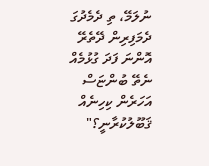ނުލަމޭ، ތި ދެމެދުގަ ދެމަފިރިން ދޭތެރޭ އޮންނަ ފަދަ ގުޅުމެއް ނެތޭ ބުންޏަސް އަހަރެން ކިހިނެއް ޤަބޫލުކުރާނީ؟"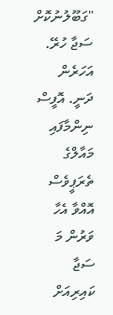"ގަބޫލުނުކޮށް ސަޖާ ހުރޭ. އަހަރެން ދަނީ. އޮފީސް ނިންމާފައި މައާލްގެ ތެރަޕީވެސް އޮއްވާ އެހާ ވަރުން މަ ސަޖާ ކައިރިއަށް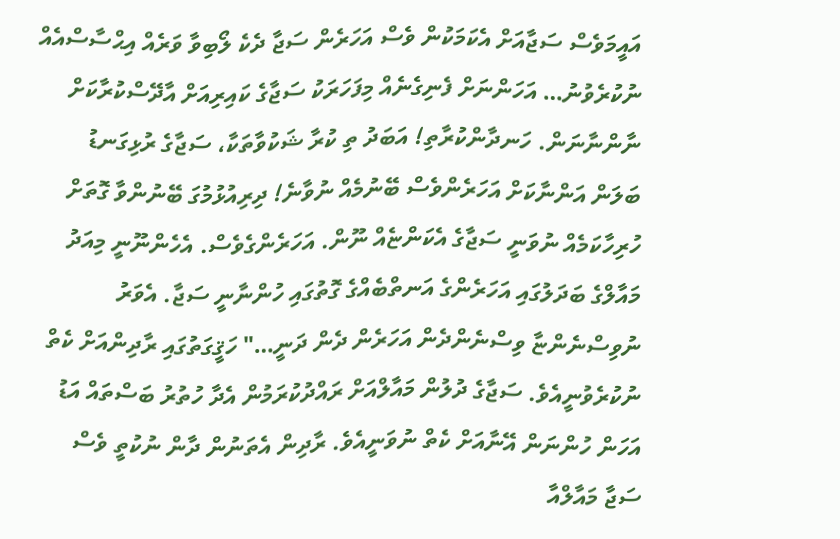އައީމަވެސް ސަޖާއަށް އެކަމަކުން ވެސް އަހަރެން ސަޖާ ދެކެ ލޯބިވާ ވަރެއް އިޙްސާސްއެއް ނުކުރެވުނު… އަހަންނަށް ފެނިގެނެއް މިފަހަރަކު ސަޖާގެ ކައިރިއަށް އާދޭސްކުރާކަށް ނާންނާނަން. ހަނދާންކުރާތި! އަބަދު ތި ކުރާ ޝަކުވާތަކާ، ސަޖާގެ ރުޅިގަނޑު ބަލަން އަންނާކަށް އަހަރެންވެސް ބޭނުމެއް ނުވާނެ! ދިރިއުޅުމުގަ ބޭނުންވާ ގޮތަށް ހުރިހާކަމެއް ނުވަނީ ސަޖާގެ އެކަންޏެއް ނޫން. އަހަރެންގެވެސް. އެހެންނޫނީ މިއަދު މައާލްގެ ބަދަލުގައި އަހަރެންގެ އަނތްބެއްގެ ގޮތުގައި ހުންނާނީ ސަޖާ. އެވަރު ނުވިސްނެންޏާ ވިސްނެންދެން އަހަރެން ދެން ދަނީ…" ހަޤީގަތުގައި ރާދިންއަށް ކެތް ނުކުރެވުނީއެވެ. ސަޖާގެ ދުލުން މައާލްއަށް ރައްދުކުރަމުން އެދާ ހުތުރު ބަސްތައް އަޑު އަހަން ހުންނަން އޭނާއަށް ކެތް ނުވަނީއެވެ. ރާދިން އެތަނުން ދާން ނުކުތީ ވެސް ސަޖާ މައާލްއާ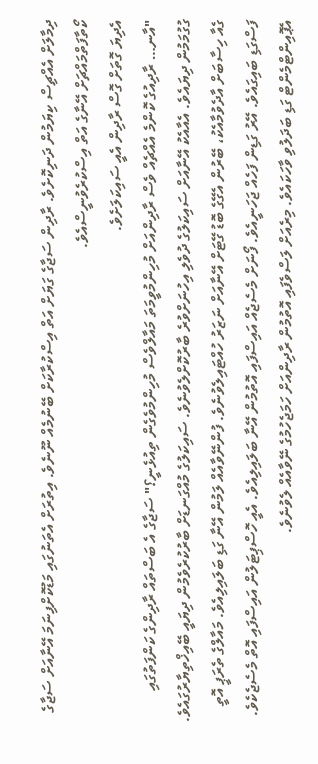ދިމާލަށް އެއްޗިސް ކިޔަމުން ދަނިކޮށެވެ. ރާދިން ސަޖާގެ ގަޔަށް އަތް އިސްކުރާކަށް ބޭނުމެއް ނޫނެވެ. އިތުރަށް އެތަނުގައި މަޑުކޮށްފިނަމަ އޭނާއަށް ސަޖާގެ ކޯތާފަތްމައްޗަށް އޭނާގެ އަތް އިސްކުރެވުނީސްއެވެ.
އެދިޔަ ގޮތަށް ގޮސް ރާދިން އެއީ ސައިކަލަށެވެ.
"އާނ… ރާދިއުގެ ކޮންމެ އެއްޗެއް ވެސް ރާދިންއަށް މުހިންމުވީމަތަ މައާލްވެސް މުހިންމުވެގެން ތިއުޅެނީ؟" ސަޖާގެ އެ ބަސްތައް ރާދިންގެ ކަންފަތުގައި ގުގުމަމުން ދިޔައެވެ. އެއާއެކު އޭނާއަށް ސައިކަލުގެ ދުވެލި އިހުނަށްވުރެ ބާރުކޮށްލެވުނެވެ. ސައިކަލުގެ މުއްގަނޑަށް ބާރުކުރެވެމުން ދިޔައީ ބޭއިޚްތިޔާރުގައެވެ. ގެއާ ހިސާބަށް އާދެވުމާއެކު، ބޭރުން އެގޭގެ ބޮޑު ގޭޓަށް އޭނާއަށް ނަޒަރު ހުއްޓައިލެވުނެވެ. ފުންނޭވާއެއް ލަމުން އޭނާ ގަޑި ބަލައިލިއެވެ. މައާލްގެ ތެރަޕީ އޮތީ ފަސްގަޑި ބައިގައެވެ. އޭރު ގަޑިން ފަހެއް ޖަހަނީއެވެ. ފޯނަށް މެސެޖެއް އައިސްފައި އޮތުމުން އޭނާ ބަލައިލިއެވެ. އެއީ ހޮސްޕިޓަލުން އައިސްފައި އޮތް މެސެޖެކެވެ. އެޕޮއިންޓްމެންޓް ގަޑި ބަދަލުވި ވާހަކައެވެ. މިރެއަށް ލަސްވެފައި އޮތުމުން ރާދިންއަށް ހަމަޖެހުމުގެ ނޭވާއެއް ލެވުނެވެ.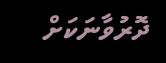ދޮރުވާނަކަށް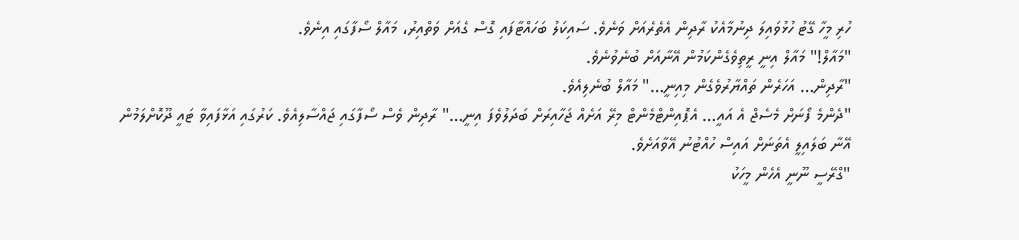ހުރި މީހާ ގޭޓު ހުޅުވައިލަ ދިނުމާއެކު ރާދިން އެތެރެއަށް ވަނެވެ. ސައިކަލު ބަހައްޓާފައި ގޮސް ގެއަށް ވަތްއިރު، މައާލް ސޯފާގައި އިނެވެ.
"މައާލް!" މައާލް އިނީ ރީތިވެގެންކަމުން އޭނާއަށް ބުނެވުނެވެ.
"ރާދިން… އަހަރެން ތައްޔާރުވެގެން މިއިނީ…" މައާލް ބުނެލިއެވެ.
"ދެންމެ ފޯނަށް މެސެޖް އެ އައީ… އެޕޮއިންޓްމެންޓް މިރޭ އަށެއް ޖަހާއިރަށް ބަދަލުވެފަ އިނީ…" ރާދިން ވެސް ސޯފާގައި ޖައްސާލިއެވެ. ކަރުގައި އަޅާފައިވާ ޓައީ ދޫކޮށްލަމުން އޭނާ ބަލައިލީ އެތަނަށް އައިސް ހުއްޓުނު އޭވާއަށެވެ.
"ގްރޭސީ ނޫނީ އެހެން މީހަކު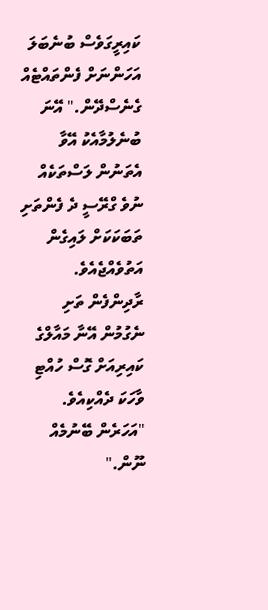ކައިރީގަވެސް ބުނެބަލަ އަހަންނަށް ފެންތައްޓެއް ގެނެސްދޭން." އޭނަ ބުނެލުމާއެކު އޭވާ އެތަނުން ލަސްތަކެއް ނުވެ ގްރޭސީ ދެ ފެންތަށި ތަބަކަކަށް ލައިގެން އަތުވެއްޖެއެވެ. ރާދިންފެން ތަށި ނެގުމުން އޭނާ މައާލްގެ ކައިރިއަށް ގޮސް ހުއްޓި ވާހަކަ ދެއްކިއެވެ.
"އަހަރެން ބޭނުމެއް ނޫން."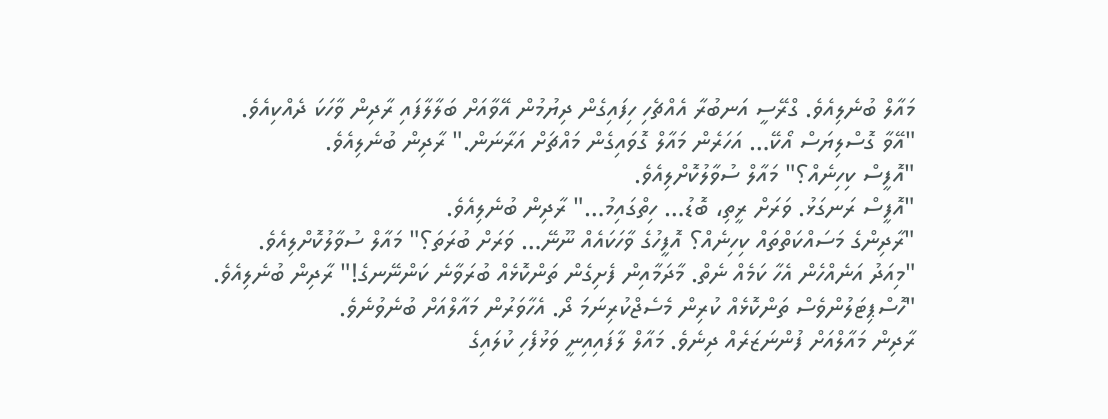މައާލް ބުނެލިއެވެ. ގްރޭސީ އަނބުރާ އެއްޗެހި ހިފައިގެން ދިޔުމުން އޭވާއަށް ބަލާލާފައި ރާދިން ވާހަކަ ދެއްކިއެވެ.
"އޭވާ ގޮސްލިޔަސް އޯކޭ… އަހަރެން މައާލް ގޮވައިގެން މައްޗަށް އަރާނަން." ރާދިން ބުނެލިއެވެ.
"އޮފީސް ކިހިނެއް؟" މައާލް ސުވާލުކޮށްލިއެވެ.
"އޮފީސް ރަނގަޅު. ވަރަށް ރީތި، ބޮޑު… ހިތްގައިމު…" ރާދިން ބުނެލިއެވެ.
"ރާދިންގެ މަސައްކަތްތައް ކިހިނެއް؟ އޮފީހުގެ ވާހަކައެއް ނޫނޭ… ވަރަށް ބުރަތަ؟" މައާލް ސުވާލުކޮށްލިއެވެ.
"މިއަދު އަނެއްހެން އެހާ ކަމެއް ނެތް. މާދަމާއިން ފެށިގެން ތަންކޮޅެއް ބުރަވާނެ ކަންނޭނގެ!" ރާދިން ބުނެލިއެވެ.
"ހޮސްޕިޓަލުންވެސް ތަންކޮޅެއް ކުރިން މެސެޖްކުރިނަމަ ދޯ. އެހާވަރުން މައާލްއަށް ބުނެވުނެވެ.
ރާދިން މައާލްއަށް ފުންނަޒަރެއް ދިނެވެ. މައާލް ލާފައިއިނީ ވަޅުފެހި ކުލައިގެ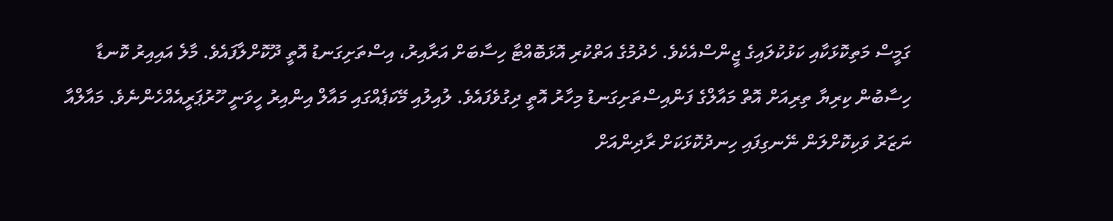ގަމީސް މަތިކޮޅަކާއި ކަޅުކުލައިގެ ޖީންސްއެކެވެ. ހެދުމުގެ އަތްކުރި އޮޅަބޮއްޓާ ހިސާބަށް އަރާއިރު، އިސްތަށިގަނޑު އޮތީ ދޫކޮށްލާފައެވެ. މާލެ އައިއިރު ކޮނޑާ ހިސާބުން ކިރިޔާ ތިރިއަށް އޮތް މައާލްގެ ފަންއިސްތަށިގަނޑު މިހާރު އޮތީ ދިގުވެފައެވެ. ލުއިލުއި މޭކަޕެއްގައި މައާލް އިންއިރު ހީވަނީ ހޫރުޕަރީއެއްހެންނެވެ. މައާލްއާ ނަޒަރު ވަކިކޮށްލަން ނޭނގިފައި ހިނދުކޮޅަކަށް ރާދިންއަށް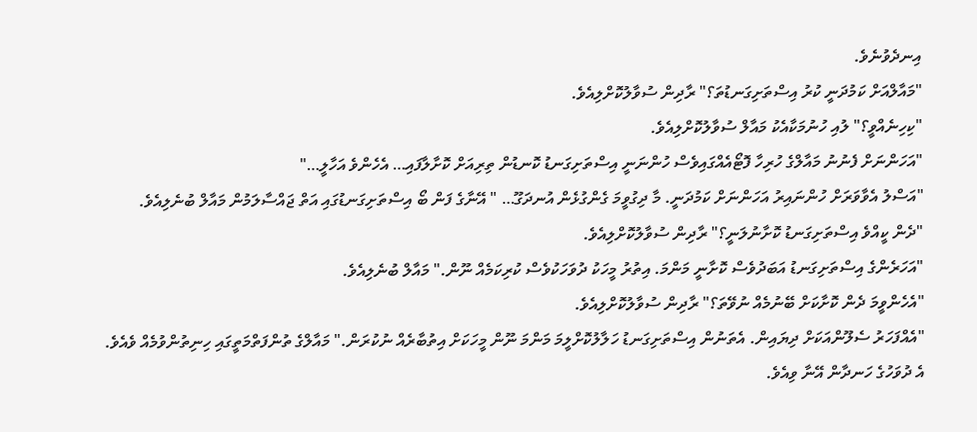އިނދެވުނެވެ.
"މައާލްއަށް ކަމުދަނީ ކުރު އިސްތަށިގަނޑުތަ؟" ރާދިން ސުވާލުކޮށްލިއެވެ.
"ކިހިނެއްވީ؟" ލުއި ހުނުމަކާއެކު މައާލް ސުވާލުކޮށްލިއެވެ.
"އަހަންނަށް ފެނުނު މައާލްގެ ހުރިހާ ފޮޓޯއެއްގައިވެސް ހުންނަނީ އިސްތަށިގަނޑު ކޮނޑުން ތިރިއަށް ކޮށާލާފައި… އެހެންވެ އަހާލީ…"
"އަސްލު އެވާވަރަށް ހުންނައިރު އަހަންނަށް ކަމުދަނީ. މާ ދިގުވީމަ ގެންގުޅެން އުނދަގޫ… " އޭނާގެ ފަން ބޯ އިސްތަށިގަނޑުގައި އަތް ޖައްސާލަމުން މައާލް ބުނެލިއެވެ.
"ދެން ކީއްވެ އިސްތަށިގަނޑު ކޮށާނުލަނީ؟" ރާދިން ސުވާލުކޮށްލިއެވެ.
"އަހަރެންގެ އިސްތަށިގަނޑު އަބަދުވެސް ކޮށާނީ މަންމަ. އިތުރު މީހަކު ދުވަހަކުވެސް ކުރިކަމެއް ނޫން." މައާލް ބުނެލިއެވެ.
"އެހެންވީމަ ދެން ކޮށާކަށް ބޭނުމެއް ނުވޭތަ؟" ރާދިން ސުވާލުކޮށްލިއެވެ.
"އެއްފަހަރު ސެލޫންއަކަށް ދިޔައިން. އެތަނުން އިސްތަށިގަނޑު ހަލާލުކޮށްލީމަ މަންމަ ނޫން މީހަކަށް އިތުބާރެއް ނުކުރަން." މައާލްގެ ތުންފަތްމަތީގައި ހިނިތުންވުމެއް ވެއެވެ. އެ ދުވަހުގެ ހަނދާން އޭނާ ވިއެވެ.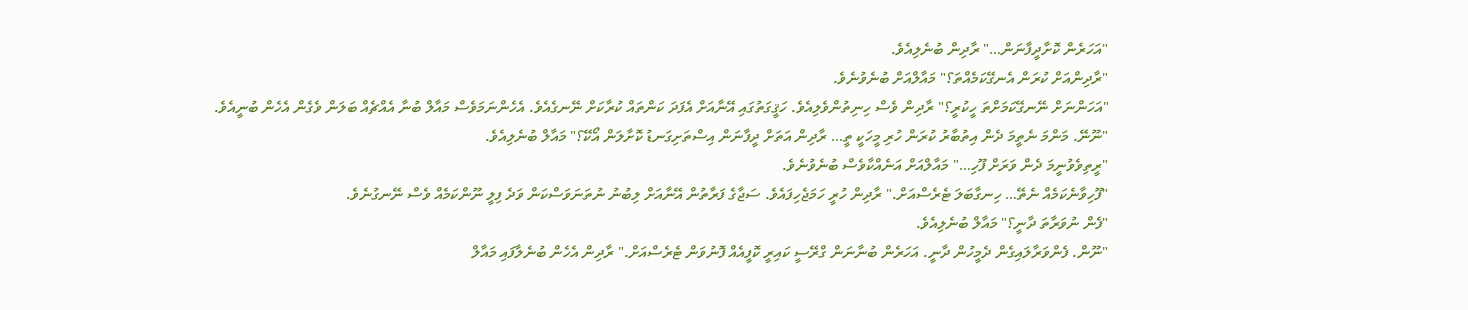"އަހަރެން ކޮށާދީފާނަން…" ރާދިން ބުނެލިއެވެ.
"ރާދިންއަށް ކުރަން އެނގޭކަމެއްތަ؟" މައާލްއަށް ބުނެވުނެވެ.
"އަހަންނަށް ނޭނގޭކަމަށްތަ ހީކުރީ؟" ރާދިން ވެސް ހިނިތުންވެލިއެވެ. ހަޤީގަތުގައި އޭނާއަށް އެފަދަ ކަންތައް ކުރާކަށް ނޭނގެއެވެ. އެހެންނަމަވެސް މައާލް ބުނާ އެއްޗެއް ބަލަން ވެގެން އެހެން ބުނީއެވެ.
"ނޫނޭ. މަންމަ ނެތީމަ ދެން އިތުބާރު ކުރަން ހުރި މީހަކީ ތީ… ރާދިން އަތަށް ދީފާނަން އިސްތަށިގަނޑު ކޮށާލަން އޯކޭ؟" މައާލް ބުނެލިއެވެ.
"ރީތިވެވުނީމަ ދެން ވަރަށް ފޫހި…" މައާލްއަށް އަނެއްކާވެސް ބުނެވުނެވެ.
"ފޫހިވާނެކަމެއް ނެތޭ… ހިނގާބަލަ ޓެރެސްއަށް." ރާދިން ހުރީ ހަމަޖެހިފައެވެ. ސަޖާގެ ފަރާތުން އޭނާއަށް ލިބުނު ނުތަނަވަސްކަން ވަދެ ފިލީ ނޫންކަމެއް ވެސް ނޭނގުނެވެ.
"ފެން ނުވަރާތަ ދާނީ؟" މައާލް ބުނެލިއެވެ.
"ނޫން. ފެންވަރާލައިގެން ދެމީހުން ދާނީ. އަހަރެން ބުނާނަން ގްރޭސީ ކައިރީ ކޮފީއެއް ފޮނުވަން ޓެރެސްއަށް." ރާދިން އެހެން ބުނެލާފައި މައާލް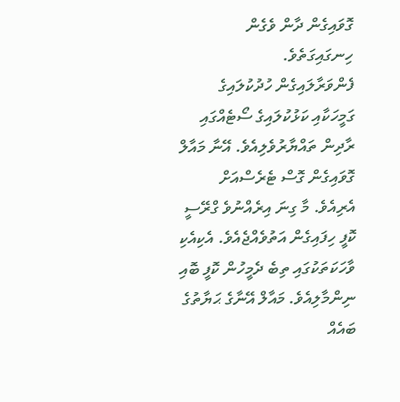ގޮވައިގެން ދާން ވެގެން ހިނގައިގަތެވެ.
ފެންވަރާލައިގެން ހުދުކުލައިގެ ގަމީހަކާއި ކަޅުކުލައިގެ ސޯޓެއްގައި ރާދިން ތައްޔާރުވެލިއެވެ. އޭނާ މައާލް ގޮވައިގެން ގޮސް ޓެރެސްއަށް އެރިއެވެ. މާ ގިނަ އިރެއްނުވެ ގްރޭސީ ކޮފީ ހިފައިގެން އަތުވެއްޖެއެވެ. އެކިއެކި ވާހަކަތަކުގައި ތިބެ ދެމީހުން ކޮފީ ބޮއި ނިންމާލިއެވެ. މައާލް އޭނާގެ ޙަޔާތުގެ ބައެއް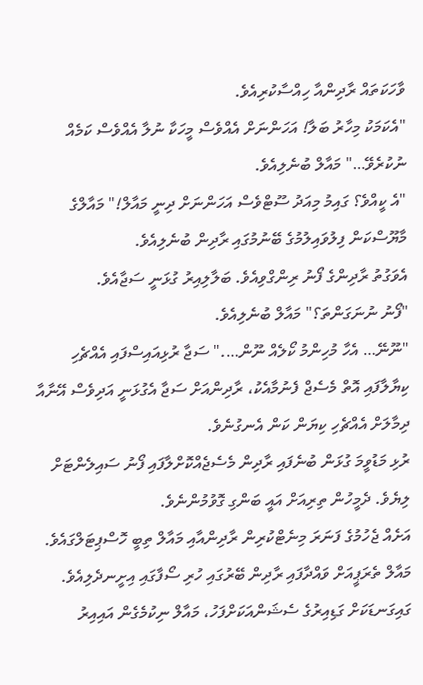ވާހަކަތައް ރާދިންއާ ހިއްސާކުރިއެވެ.
"އެކަމަކު މިހާރު ބަލާ! އަހަންނަށް އެއްވެސް މީހަކާ ނުލާ އެއްވެސް ކަމެއް ނުކުރެވޭ…" މައާލް ބުނެލިއެވެ.
"އެ ކީއްވެ؟ ގައިމު މިއަދު ސޫޓްވެސް އަހަންނަށް ދިނީ މައާލް!" މައާލްގެ މާޔޫސްކަން ފިލުވައިލުމުގެ ބޭނުމުގައި ރާދިން ބުނެލިއެވެ.
އެވަގުތު ރާދިންގެ ފޯނު ރިންގްވިއެވެ. ބަލާލިއިރު ގުޅަނީ ސަޖާއެވެ.
"ފޯނު ނުނަގަންތަ؟" މައާލް ބުނެލިއެވެ.
"ނޫނޭ… އެހާ މުހިންމު ކޯލެއް ނޫން…." ސަޖާ ރުޅިއައިސްފައި އެއްޗެހި ކިޔާލާފައި އޮތް މެސެޖް ފެނުމާއެކު، ރާދިންއަށް ސަޖާ އެގުޅަނީ އަދިވެސް އޭނާއާ ދިމާލަށް އެއްޗެހި ކިޔަން ކަން އެނގުނެވެ.
ރުޅި މަޑުވީމަ ގުޅަން ބުނެފައި ރާދިން މެސެޖެއްކޮށްލާފައި ފޯނު ސައިލެންޓަށް ލިޔެވެ. ދެމީހުން ތިރިއަށް އައީ ބަންގި ގޮވުމުންނެވެ.
އަށެއް ޖެހުމުގެ ފަނަރަ މިނެޓްކުރިން ރާދިންއާއި މައާލް ތިބީ ހޮސްޕިޓަލްގައެވެ. މައާލް ތެރަޕީއަށް ވައްދާފައި ރާދިން ބޭރުގައި ހުރި ސޯފާގައި އިށީނދެލިއެވެ. ގައިގަނޑަކަށް ގަޑިއިރުގެ ސެޝަންއަކަށްފަހު، މައާލް ނިކުމެގެން އައިއިރު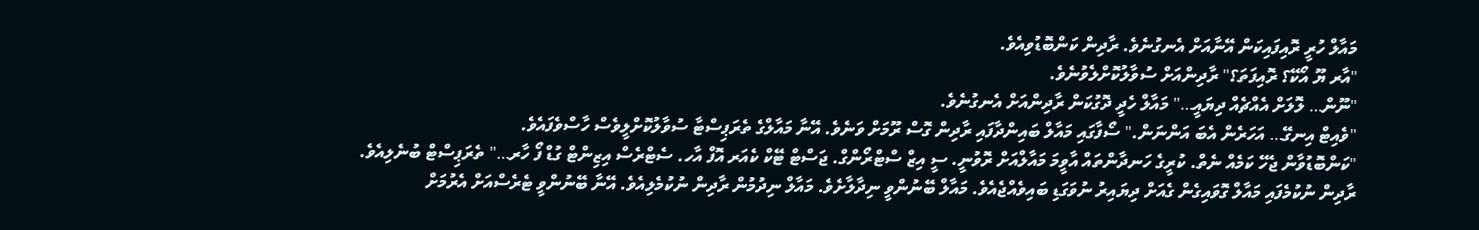މައާލް ހުރީ ރޮއިފައިކަން އޭނާއަށް އެނގުނެވެ. ރާދިން ކަންބޮޑުވިއެވެ.
"އާރ ޔޫ އޯކޭ؟ ރޮއިފަތަ؟" ރާދިންއަށް ސުވާލުކޮށްލެވުނެވެ.
"ނޫން… ލޮލަށް އެއްޗެއް ދިޔައީ…" މައާލް ހެދީ ދޮގުކަން ރާދިންއަށް އެނގުނެވެ.
"ވެއިޓް އިނގޭ… އަހަރެން އެބަ އަންނަން." ސޯފާގައި މައާލް ބައިންދާފައި ރާދިން ގޮސް ރޫމަށް ވަނެވެ. އޭނާ މައާލްގެ ތެރަޕިސްޓާ ސުވާލުކޮށްލީވެސް ހާސްވެފައެވެ.
"ކަންބޮޑުވާން ޖެހޭ ކަމެއް ނެތް. ކުރީގެ ހަނދާންތައް އާވީމަ މައާލްއަށް ރޮވުނީ. ސީ އިޒް ސްޓްރޯންގް. ޖަސްޓް ޓޭކް ކެއަރ އޮފް އާހ. ސެޓްރެސް އިޒިންޓް ގުޑް ފޯ ހާރ…" ތެރަޕިސްޓް ބުނެލިއެވެ.
ރާދިން ނުކުމެފައި މައާލް ގޮވައިގެން ގެއަށް ދިޔައިރު ނުވަގަޑި ބައިވެއްޖެއެވެ. މައާލް ބޭނުންވީ ނިދާލާށެވެ. މައާލް ނިދުމުން ރާދިން ނުކުމެލިއެވެ. އޭނާ ބޭނުންވީ ޓެރެސްއަށް އެރުމަށް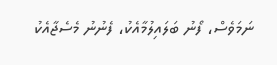ނަމަވެސް، ފޯނު ބަލައިލުމާއެކު، ފެނުނު މެސެޖާއެކު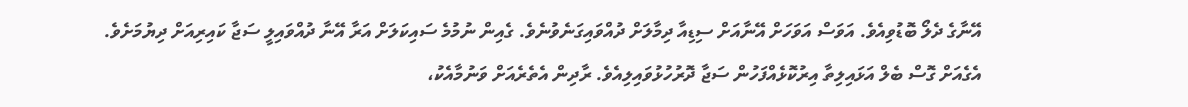އޭނާގެ ދެލޯ ބޮޑުވިއެވެ. އަވަސް އަވަހަށް އޭނާއަށް ސިޑިއާ ދިމާލަށް ދުއްވައިގަނެވުނެވެ. ގެއިން ނުމުމެ ސައިކަލަށް އަރާ އޭނާ ދުއްވައިލީ ސަޖާ ކައިރިއަށް ދިޔުމަށެވެ.
އެގެއަށް ގޮސް ބެލް އަޅައިލިތާ އިރުކޮޅެއްފަހުން ސަޖާ ދޮރުހުޅުވައިލިއެވެ. ރާދިން އެތެރެއަށް ވަނުމާއެކު،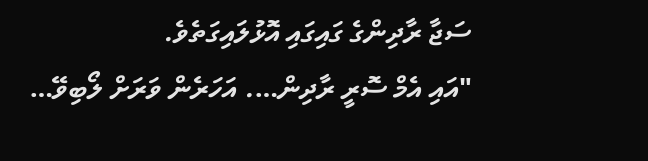ސަޖާ ރާދިންގެ ގައިގައި އޮޅުލައިގަތެވެ.
"އައި އެމް ސޮރީ ރާދިން…. އަހަރެން ވަރަށް ލޯބިވޭ…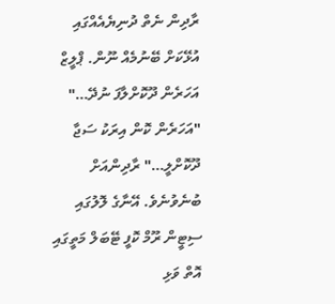ރާދިން ނެތް ދުނިޔެއެއްގައި އުޅޭކަށް ބޭނުމެއް ނޫން. ޕްލީޒް އަހަރެން ދޫކޮށްލާފަ ނުދޭ…"
"އަހަރެން ކޮން އިރަކު ސަޖާ ދޫކޮށްލީ…" ރާދިންއަށް ބުނެވުނެވެ. އޭނާގެ ލޮލުގައި ސިޓީން ރޫމް ކޮފީ ޓޭބަލް މަތީގައި އޮތް ވަޅި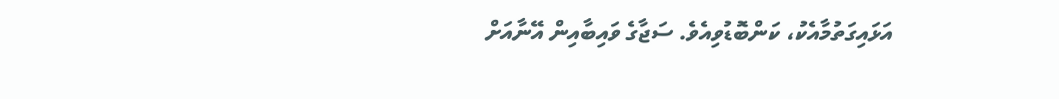އަޅައިގަތުމާއެކު، ކަންބޮޑުވިއެވެ. ސަޖާގެ ވައިބާއިން އޭނާއަށް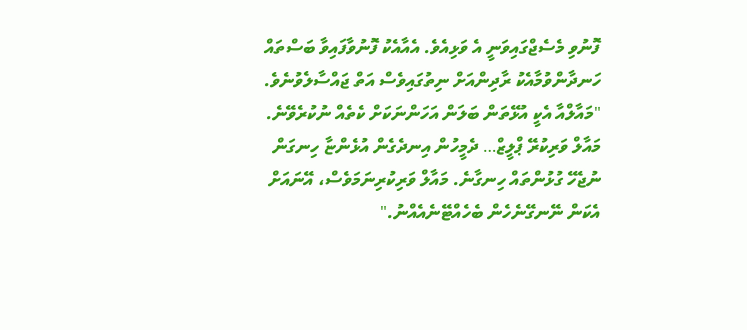ފޮނުވި މެސެޖްގައިވަނީ އެ ވަޅިއެވެ. އެއާއެކު ފޮނުވާފައިވާ ބަސްތައް ހަނދާންވުމާއެކު ރާދިންއަށް ނިތުގައިވެސް އަތް ޖައްސާލެވުނެވެ.
"މައާލްއާ އެކީ އުޅޭތަން ބަލަން އަހަންނަކަށް ކެތެއް ނުކުރެވޭނެ. މައާލް ވަރިކުރޭ ޕްލީޒް… ދެމީހުން އިނދެގެން އުޅެންޏާ ހިނގަން ނުޖެހޭ ގުޅުންތައް ހިނގާނެ. މައާލް ވަރިކުރިނަމަވެސް، އޭނައަށް އެކަން ނޭނގޭނެހެން ބެހެއްޓޭނެއެއްނު."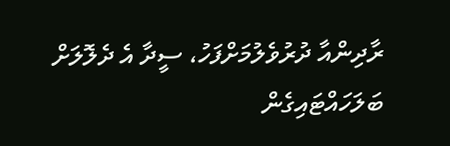ރާދިންއާ ދުރުވެލުމަށްފަހު، ސީދާ އެ ދެލޮލަށް ބަލަހައްޓައިގެން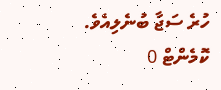ހުރެ ސަޖާ ބުނެލިއެވެ.
ކޮމެންޓް 0